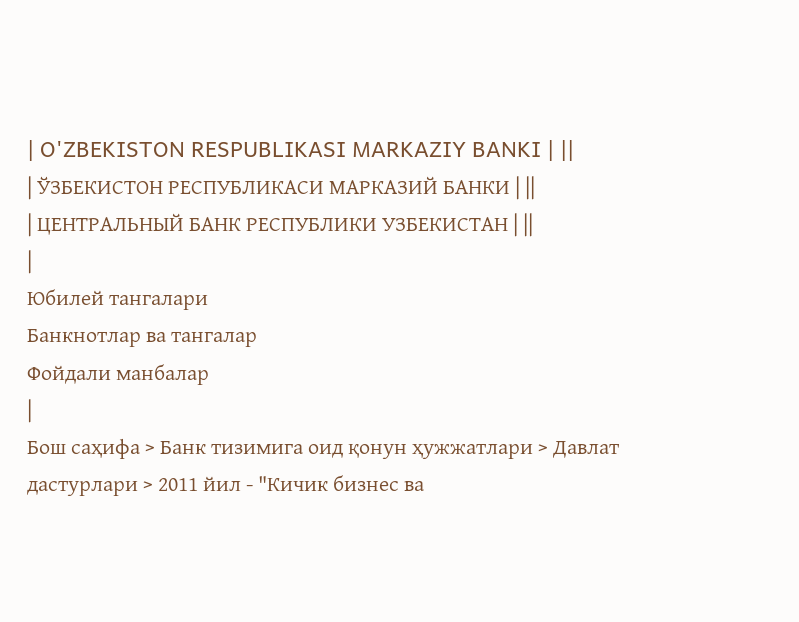| O'ZBEKISTON RESPUBLIKASI MARKAZIY BANKI | ||
| ЎЗБЕКИСТОН РЕСПУБЛИКАСИ МАРКАЗИЙ БАНКИ | ||
| ЦЕНТРАЛЬНЫЙ БАНК РЕСПУБЛИКИ УЗБЕКИСТАН | ||
|
Юбилей тангалари
Банкнотлар ва тангалар
Фойдали манбалар
|
Бош саҳифа > Банк тизимига оид қонун ҳужжатлари > Давлат дастурлари > 2011 йил - "Кичик бизнес ва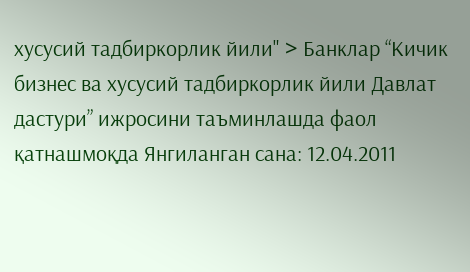хусусий тадбиркорлик йили" > Банклар “Кичик бизнес ва хусусий тадбиркорлик йили Давлат дастури” ижросини таъминлашда фаол қатнашмоқда Янгиланган сана: 12.04.2011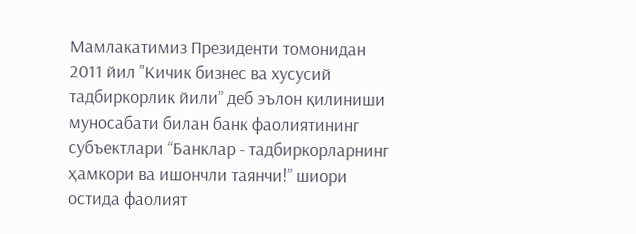Мамлакатимиз Президенти томонидан 2011 йил "Кичик бизнес ва хусусий тадбиркорлик йили” деб эълон қилиниши муносабати билан банк фаолиятининг субъектлари “Банклар - тадбиркорларнинг ҳамкори ва ишончли таянчи!” шиори остида фаолият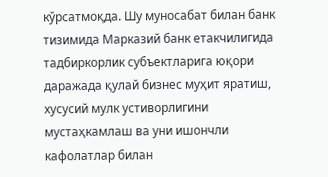кўрсатмоқда. Шу муносабат билан банк тизимида Марказий банк етакчилигида тадбиркорлик субъектларига юқори даражада қулай бизнес муҳит яратиш, хусусий мулк устиворлигини мустаҳкамлаш ва уни ишончли кафолатлар билан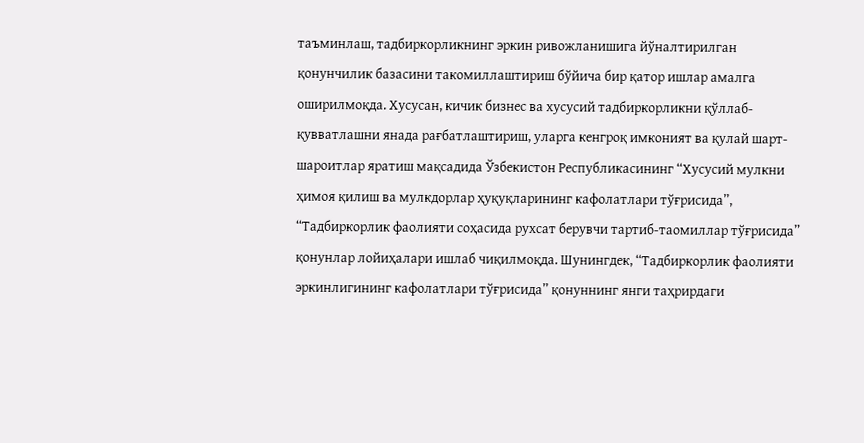таъминлаш, тадбиркорликнинг эркин ривожланишига йўналтирилган қонунчилик базасини такомиллаштириш бўйича бир қатор ишлар амалга оширилмоқда. Хусусан, кичик бизнес ва хусусий тадбиркорликни қўллаб-қувватлашни янада рағбатлаштириш, уларга кенгроқ имконият ва қулай шарт-шароитлар яратиш мақсадида Ўзбекистон Республикасининг “Хусусий мулкни ҳимоя қилиш ва мулкдорлар ҳуқуқларининг кафолатлари тўғрисида”, “Тадбиркорлик фаолияти соҳасида рухсат берувчи тартиб-таомиллар тўғрисида” қонунлар лойиҳалари ишлаб чиқилмоқда. Шунингдек, “Тадбиркорлик фаолияти эркинлигининг кафолатлари тўғрисида” қонуннинг янги таҳрирдаги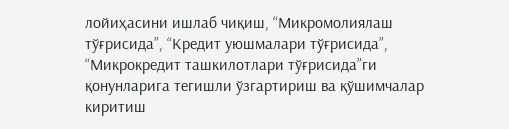лойиҳасини ишлаб чиқиш, “Микромолиялаш тўғрисида”, “Кредит уюшмалари тўғрисида”, “Микрокредит ташкилотлари тўғрисида”ги қонунларига тегишли ўзгартириш ва қўшимчалар киритиш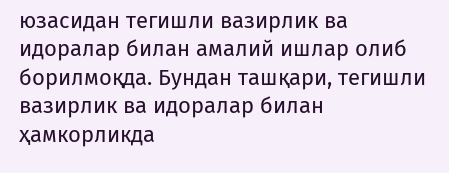юзасидан тегишли вазирлик ва идоралар билан амалий ишлар олиб борилмоқда. Бундан ташқари, тегишли вазирлик ва идоралар билан ҳамкорликда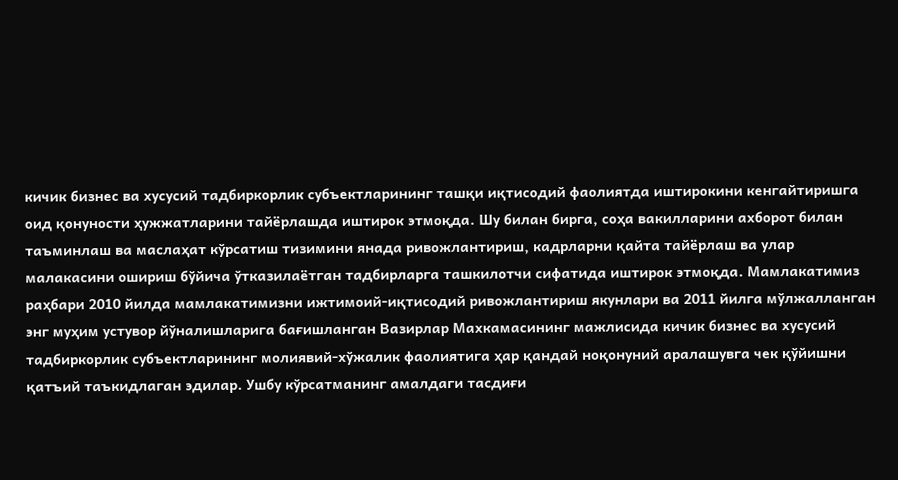кичик бизнес ва хусусий тадбиркорлик субъектларининг ташқи иқтисодий фаолиятда иштирокини кенгайтиришга оид қонуности ҳужжатларини тайёрлашда иштирок этмоқда. Шу билан бирга, соҳа вакилларини ахборот билан таъминлаш ва маслаҳат кўрсатиш тизимини янада ривожлантириш, кадрларни қайта тайёрлаш ва улар малакасини ошириш бўйича ўтказилаётган тадбирларга ташкилотчи сифатида иштирок этмоқда. Мамлакатимиз раҳбари 2010 йилда мамлакатимизни ижтимоий-иқтисодий ривожлантириш якунлари ва 2011 йилга мўлжалланган энг муҳим устувор йўналишларига бағишланган Вазирлар Махкамасининг мажлисида кичик бизнес ва хусусий тадбиркорлик субъектларининг молиявий-хўжалик фаолиятига ҳар қандай ноқонуний аралашувга чек қўйишни қатъий таъкидлаган эдилар. Ушбу кўрсатманинг амалдаги тасдиғи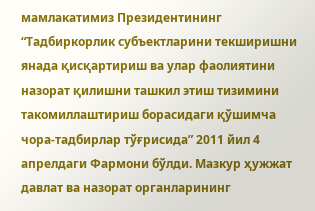мамлакатимиз Президентининг “Тадбиркорлик субъектларини текширишни янада қисқартириш ва улар фаолиятини назорат қилишни ташкил этиш тизимини такомиллаштириш борасидаги қўшимча чора-тадбирлар тўғрисида” 2011 йил 4 апрелдаги Фармони бўлди. Мазкур ҳужжат давлат ва назорат органларининг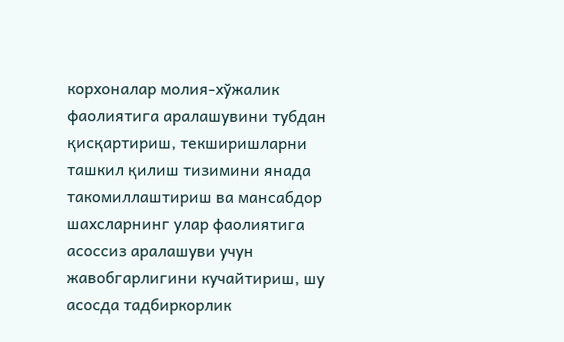корхоналар молия-хўжалик фаолиятига аралашувини тубдан қисқартириш, текширишларни ташкил қилиш тизимини янада такомиллаштириш ва мансабдор шахсларнинг улар фаолиятига асоссиз аралашуви учун жавобгарлигини кучайтириш, шу асосда тадбиркорлик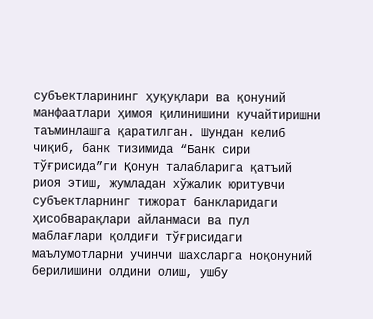субъектларининг ҳуқуқлари ва қонуний манфаатлари ҳимоя қилинишини кучайтиришни таъминлашга қаратилган. Шундан келиб чиқиб, банк тизимида “Банк сири тўғрисида”ги Қонун талабларига қатъий риоя этиш, жумладан хўжалик юритувчи субъектларнинг тижорат банкларидаги ҳисобварақлари айланмаси ва пул маблағлари қолдиғи тўғрисидаги маълумотларни учинчи шахсларга ноқонуний берилишини олдини олиш, ушбу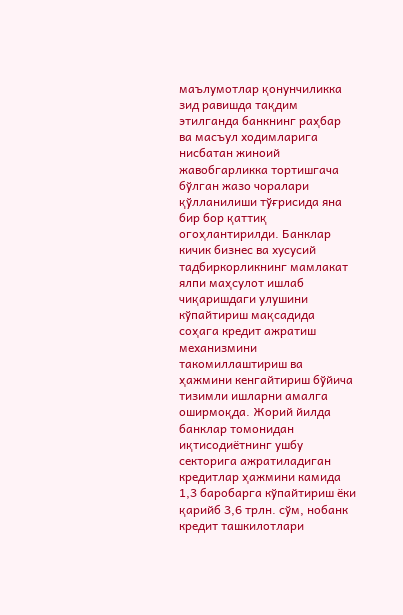маълумотлар қонунчиликка зид равишда тақдим этилганда банкнинг раҳбар ва масъул ходимларига нисбатан жиноий жавобгарликка тортишгача бўлган жазо чоралари қўлланилиши тўғрисида яна бир бор қаттиқ огоҳлантирилди. Банклар кичик бизнес ва хусусий тадбиркорликнинг мамлакат ялпи маҳсулот ишлаб чиқаришдаги улушини кўпайтириш мақсадида соҳага кредит ажратиш механизмини такомиллаштириш ва ҳажмини кенгайтириш бўйича тизимли ишларни амалга оширмоқда. Жорий йилда банклар томонидан иқтисодиётнинг ушбу секторига ажратиладиган кредитлар ҳажмини камида 1,3 баробарга кўпайтириш ёки қарийб 3,6 трлн. сўм, нобанк кредит ташкилотлари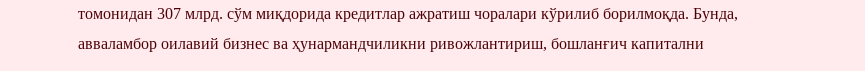томонидан 307 млрд. сўм миқдорида кредитлар ажратиш чоралари кўрилиб борилмоқда. Бунда, авваламбор оилавий бизнес ва ҳунармандчиликни ривожлантириш, бошланғич капитални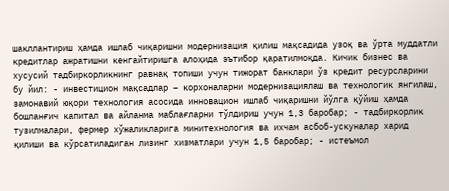шакллантириш ҳамда ишлаб чиқаришни модернизация қилиш мақсадида узоқ ва ўрта муддатли кредитлар ажратишни кенгайтиришга алоҳида эътибор қаратилмоқда. Кичик бизнес ва хусусий тадбиркорликнинг равнақ топиши учун тижорат банклари ўз кредит ресурсларини бу йил: - инвестицион мақсадлар – корхоналарни модернизациялаш ва технологик янгилаш, замонавий юқори технология асосида инновацион ишлаб чиқаришни йўлга қўйиш ҳамда бошланғич капитал ва айланма маблағларни тўлдириш учун 1,3 баробар; - тадбиркорлик тузилмалари, фермер хўжаликларига минитехнология ва ихчам асбоб-ускуналар харид қилиши ва кўрсатиладиган лизинг хизматлари учун 1,5 баробар; - истеъмол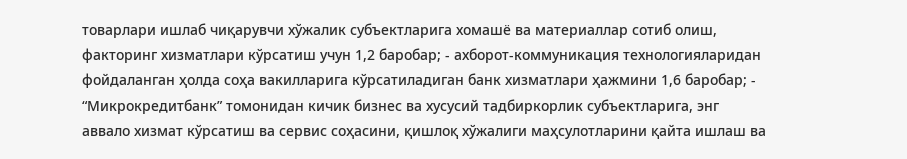товарлари ишлаб чиқарувчи хўжалик субъектларига хомашё ва материаллар сотиб олиш, факторинг хизматлари кўрсатиш учун 1,2 баробар; - ахборот-коммуникация технологияларидан фойдаланган ҳолда соҳа вакилларига кўрсатиладиган банк хизматлари ҳажмини 1,6 баробар; - “Микрокредитбанк” томонидан кичик бизнес ва хусусий тадбиркорлик субъектларига, энг аввало хизмат кўрсатиш ва сервис соҳасини, қишлоқ хўжалиги маҳсулотларини қайта ишлаш ва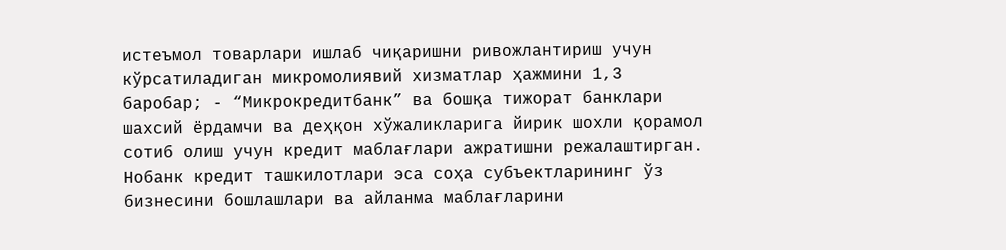истеъмол товарлари ишлаб чиқаришни ривожлантириш учун кўрсатиладиган микромолиявий хизматлар ҳажмини 1,3 баробар; - “Микрокредитбанк” ва бошқа тижорат банклари шахсий ёрдамчи ва деҳқон хўжаликларига йирик шохли қорамол сотиб олиш учун кредит маблағлари ажратишни режалаштирган. Нобанк кредит ташкилотлари эса соҳа субъектларининг ўз бизнесини бошлашлари ва айланма маблағларини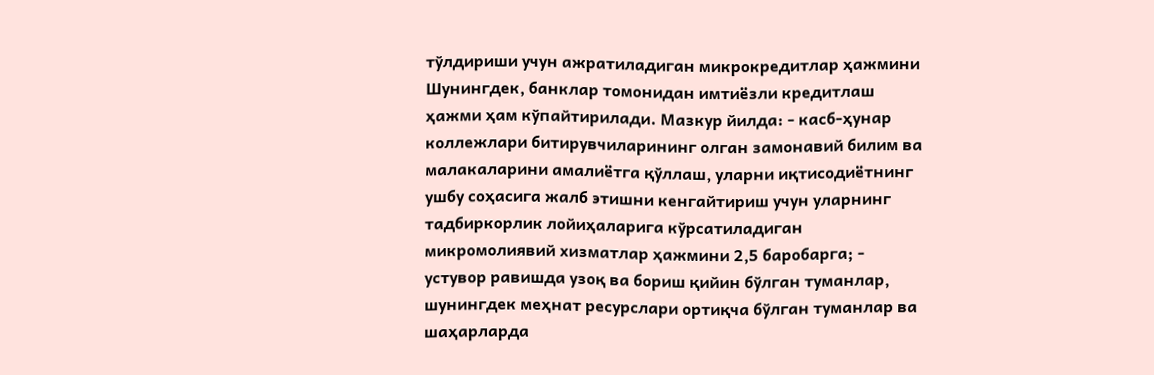тўлдириши учун ажратиладиган микрокредитлар ҳажмини Шунингдек, банклар томонидан имтиёзли кредитлаш ҳажми ҳам кўпайтирилади. Мазкур йилда: - касб-ҳунар коллежлари битирувчиларининг олган замонавий билим ва малакаларини амалиётга қўллаш, уларни иқтисодиётнинг ушбу соҳасига жалб этишни кенгайтириш учун уларнинг тадбиркорлик лойиҳаларига кўрсатиладиган микромолиявий хизматлар ҳажмини 2,5 баробарга; - устувор равишда узоқ ва бориш қийин бўлган туманлар, шунингдек меҳнат ресурслари ортиқча бўлган туманлар ва шаҳарларда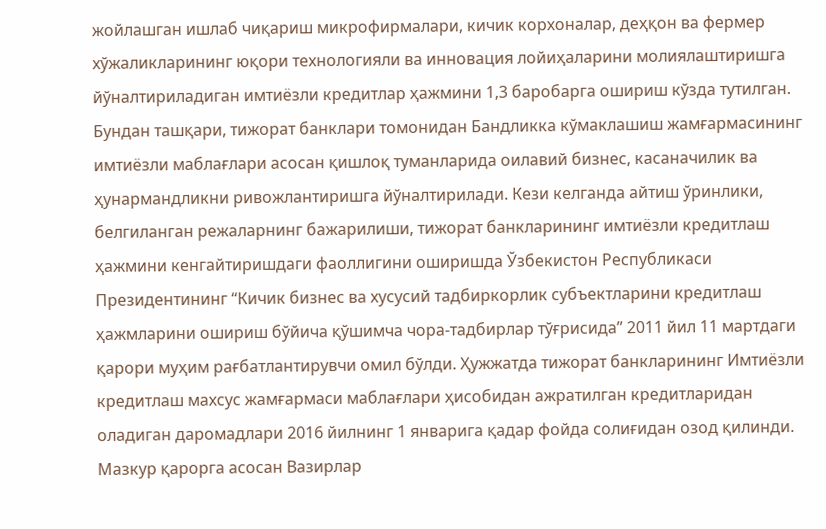жойлашган ишлаб чиқариш микрофирмалари, кичик корхоналар, деҳқон ва фермер хўжаликларининг юқори технологияли ва инновация лойиҳаларини молиялаштиришга йўналтириладиган имтиёзли кредитлар ҳажмини 1,3 баробарга ошириш кўзда тутилган. Бундан ташқари, тижорат банклари томонидан Бандликка кўмаклашиш жамғармасининг имтиёзли маблағлари асосан қишлоқ туманларида оилавий бизнес, касаначилик ва ҳунармандликни ривожлантиришга йўналтирилади. Кези келганда айтиш ўринлики, белгиланган режаларнинг бажарилиши, тижорат банкларининг имтиёзли кредитлаш ҳажмини кенгайтиришдаги фаоллигини оширишда Ўзбекистон Республикаси Президентининг “Кичик бизнес ва хусусий тадбиркорлик субъектларини кредитлаш ҳажмларини ошириш бўйича қўшимча чора-тадбирлар тўғрисида” 2011 йил 11 мартдаги қарори муҳим рағбатлантирувчи омил бўлди. Ҳужжатда тижорат банкларининг Имтиёзли кредитлаш махсус жамғармаси маблағлари ҳисобидан ажратилган кредитларидан оладиган даромадлари 2016 йилнинг 1 январига қадар фойда солиғидан озод қилинди. Мазкур қарорга асосан Вазирлар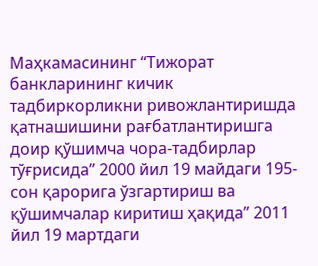Маҳкамасининг “Тижорат банкларининг кичик тадбиркорликни ривожлантиришда қатнашишини рағбатлантиришга доир қўшимча чора-тадбирлар тўғрисида” 2000 йил 19 майдаги 195-сон қарорига ўзгартириш ва қўшимчалар киритиш ҳақида” 2011 йил 19 мартдаги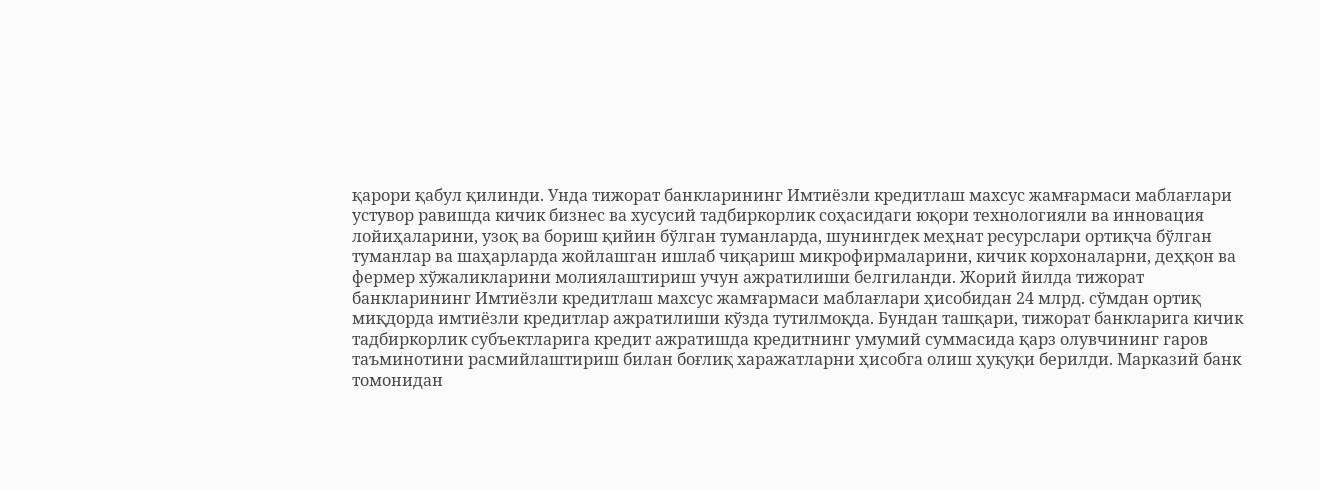қарори қабул қилинди. Унда тижорат банкларининг Имтиёзли кредитлаш махсус жамғармаси маблағлари устувор равишда кичик бизнес ва хусусий тадбиркорлик соҳасидаги юқори технологияли ва инновация лойиҳаларини, узоқ ва бориш қийин бўлган туманларда, шунингдек меҳнат ресурслари ортиқча бўлган туманлар ва шаҳарларда жойлашган ишлаб чиқариш микрофирмаларини, кичик корхоналарни, деҳқон ва фермер хўжаликларини молиялаштириш учун ажратилиши белгиланди. Жорий йилда тижорат банкларининг Имтиёзли кредитлаш махсус жамғармаси маблағлари ҳисобидан 24 млрд. сўмдан ортиқ миқдорда имтиёзли кредитлар ажратилиши кўзда тутилмоқда. Бундан ташқари, тижорат банкларига кичик тадбиркорлик субъектларига кредит ажратишда кредитнинг умумий суммасида қарз олувчининг гаров таъминотини расмийлаштириш билан боғлиқ харажатларни ҳисобга олиш ҳуқуқи берилди. Марказий банк томонидан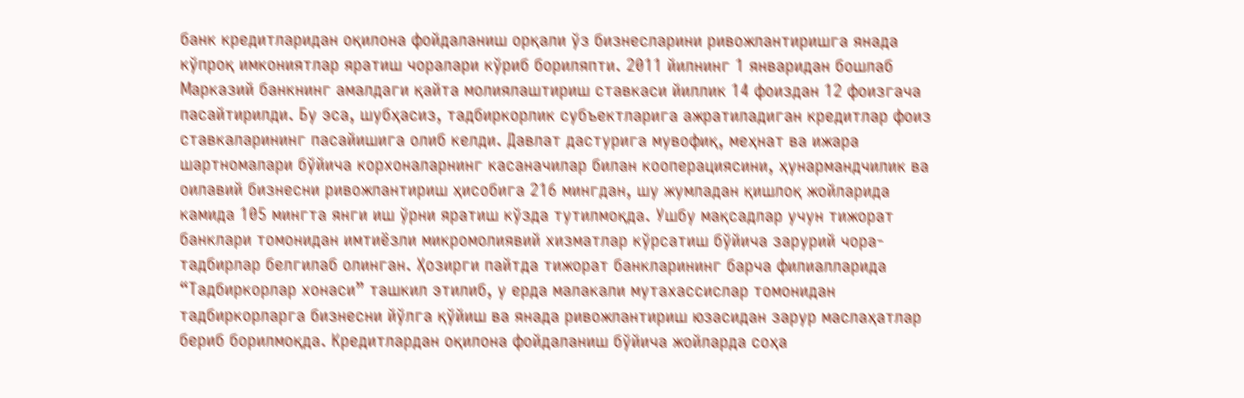банк кредитларидан оқилона фойдаланиш орқали ўз бизнесларини ривожлантиришга янада кўпроқ имкониятлар яратиш чоралари кўриб бориляпти. 2011 йилнинг 1 январидан бошлаб Марказий банкнинг амалдаги қайта молиялаштириш ставкаси йиллик 14 фоиздан 12 фоизгача пасайтирилди. Бу эса, шубҳасиз, тадбиркорлик субъектларига ажратиладиган кредитлар фоиз ставкаларининг пасайишига олиб келди. Давлат дастурига мувофиқ, меҳнат ва ижара шартномалари бўйича корхоналарнинг касаначилар билан кооперациясини, ҳунармандчилик ва оилавий бизнесни ривожлантириш ҳисобига 216 мингдан, шу жумладан қишлоқ жойларида камида 105 мингта янги иш ўрни яратиш кўзда тутилмоқда. Ушбу мақсадлар учун тижорат банклари томонидан имтиёзли микромолиявий хизматлар кўрсатиш бўйича зарурий чора-тадбирлар белгилаб олинган. Ҳозирги пайтда тижорат банкларининг барча филиалларида “Тадбиркорлар хонаси” ташкил этилиб, у ерда малакали мутахассислар томонидан тадбиркорларга бизнесни йўлга қўйиш ва янада ривожлантириш юзасидан зарур маслаҳатлар бериб борилмоқда. Кредитлардан оқилона фойдаланиш бўйича жойларда соҳа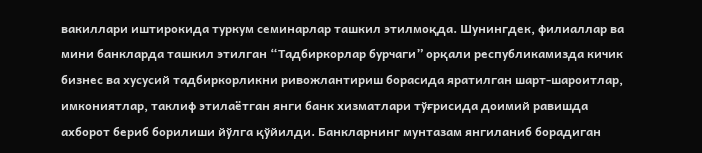вакиллари иштирокида туркум семинарлар ташкил этилмоқда. Шунингдек, филиаллар ва мини банкларда ташкил этилган “Тадбиркорлар бурчаги” орқали республикамизда кичик бизнес ва хусусий тадбиркорликни ривожлантириш борасида яратилган шарт-шароитлар, имкониятлар, таклиф этилаётган янги банк хизматлари тўғрисида доимий равишда ахборот бериб борилиши йўлга қўйилди. Банкларнинг мунтазам янгиланиб борадиган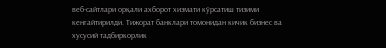веб-сайтлари орқали ахборот хизмати кўрсатиш тизими кенгайтирилди. Тижорат банклари томонидан кичик бизнес ва хусусий тадбиркорлик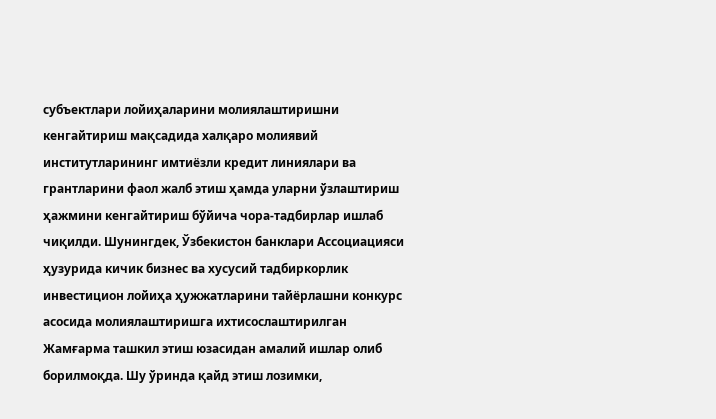субъектлари лойиҳаларини молиялаштиришни кенгайтириш мақсадида халқаро молиявий институтларининг имтиёзли кредит линиялари ва грантларини фаол жалб этиш ҳамда уларни ўзлаштириш ҳажмини кенгайтириш бўйича чора-тадбирлар ишлаб чиқилди. Шунингдек, Ўзбекистон банклари Ассоциацияси ҳузурида кичик бизнес ва хусусий тадбиркорлик инвестицион лойиҳа ҳужжатларини тайёрлашни конкурс асосида молиялаштиришга ихтисослаштирилган Жамғарма ташкил этиш юзасидан амалий ишлар олиб борилмоқда. Шу ўринда қайд этиш лозимки,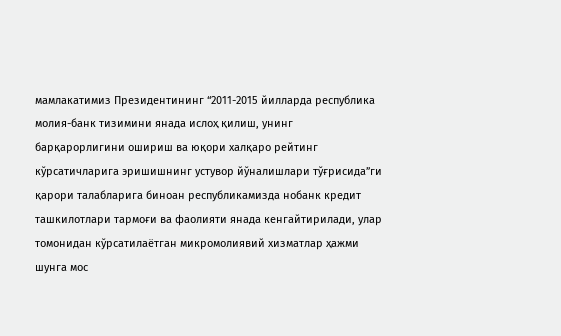мамлакатимиз Президентининг “2011-2015 йилларда республика молия-банк тизимини янада ислоҳ қилиш, унинг барқарорлигини ошириш ва юқори халқаро рейтинг кўрсатичларига эришишнинг устувор йўналишлари тўғрисида”ги қарори талабларига биноан республикамизда нобанк кредит ташкилотлари тармоғи ва фаолияти янада кенгайтирилади, улар томонидан кўрсатилаётган микромолиявий хизматлар ҳажми шунга мос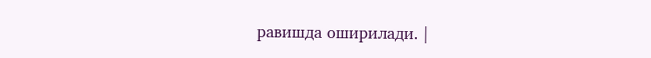равишда оширилади. |